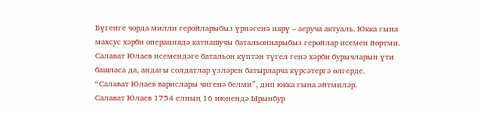Бүгенге чорда милли геройларыбыз үрнәгенә иярү – аеруча актуаль. Юкка гына махсус хәрби операциядә катнашучы батальоннарыбыз геройлар исемен йөртми. Салават Юлаев исемендәге батальон күптән түгел генә хәрби бурычларын үти башласа да, андагы солдатлар үзләрен батырларча күрсәтергә өлгерде.
“Салават Юлаев варислары чигенә белми”, дип юкка гына әйтмиләр.
Салават Юлаев 1754 елның 16 июнендә Ырынбур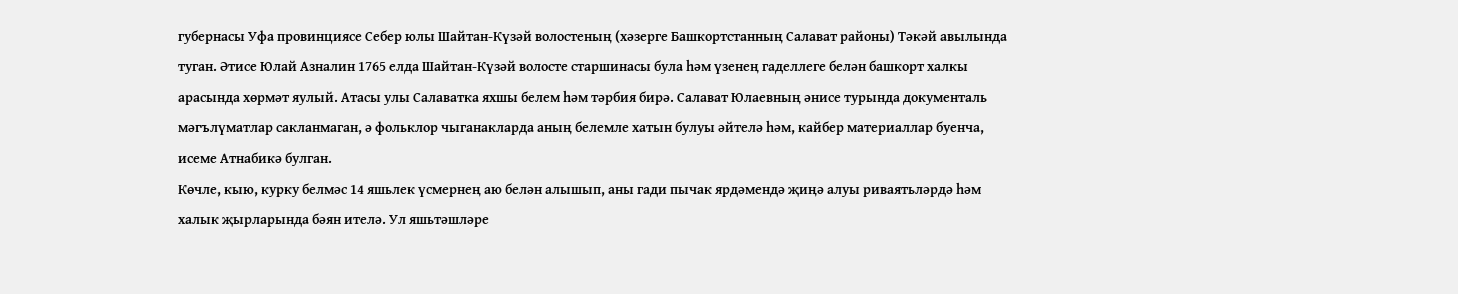губернасы Уфа провинциясе Себер юлы Шайтан-Күзәй волостеның (хәзерге Башкортстанның Салават районы) Тәкәй авылында туган. Әтисе Юлай Азналин 1765 елда Шайтан-Күзәй волосте старшинасы була һәм үзенең гаделлеге белән башкорт халкы арасында хөрмәт яулый. Атасы улы Салаватка яхшы белем һәм тәрбия бирә. Салават Юлаевның әнисе турында документаль мәгълүматлар сакланмаган, ә фольклор чыганакларда аның белемле хатын булуы әйтелә һәм, кайбер материаллар буенча, исеме Атнабикә булган.
Көчле, кыю, курку белмәс 14 яшьлек үсмернең аю белән алышып, аны гади пычак ярдәмендә җиңә алуы риваятьләрдә һәм халык җырларында бәян ителә. Ул яшьтәшләре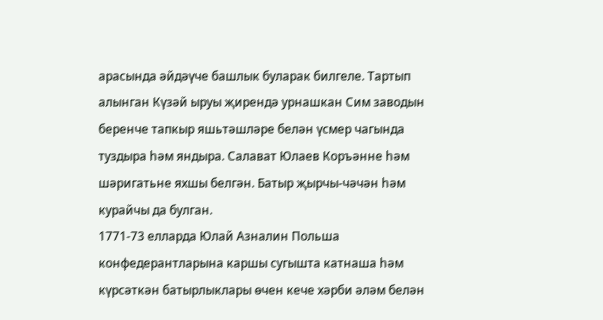арасында әйдәүче башлык буларак билгеле. Тартып алынган Күзәй ыруы җирендә урнашкан Сим заводын беренче тапкыр яшьтәшләре белән үсмер чагында туздыра һәм яндыра. Салават Юлаев Коръәнне һәм шәригатьне яхшы белгән. Батыр җырчы-чәчән һәм курайчы да булган.
1771-73 елларда Юлай Азналин Польша конфедерантларына каршы сугышта катнаша һәм күрсәткән батырлыклары өчен кече хәрби әләм белән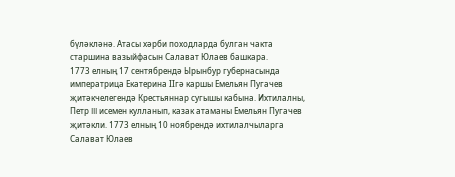бүләкләнә. Атасы хәрби походларда булган чакта старшина вазыйфасын Салават Юлаев башкара.
1773 елның 17 сентябрендә Ырынбур губернасында императрица Екатерина IIгә каршы Емельян Пугачев җитәкчелегендә Крестьяннар сугышы кабына. Ихтилалны, Петр III исемен кулланып, казак атаманы Емельян Пугачев җитәкли. 1773 елның 10 ноябрендә ихтилалчыларга Салават Юлаев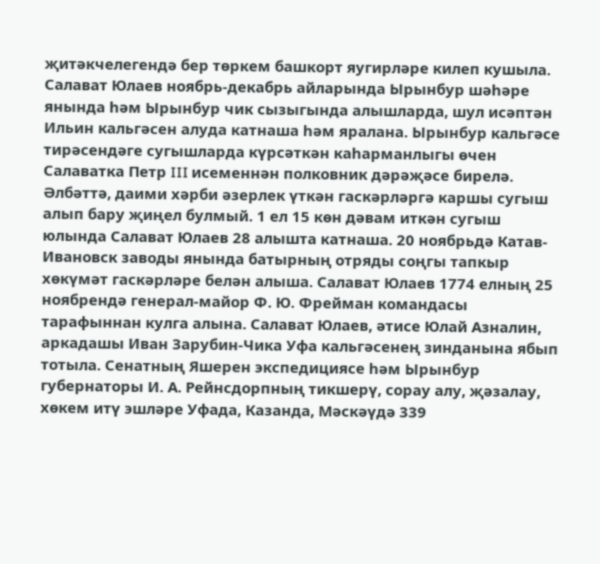җитәкчелегендә бер төркем башкорт яугирләре килеп кушыла. Салават Юлаев ноябрь-декабрь айларында Ырынбур шәһәре янында һәм Ырынбур чик сызыгында алышларда, шул исәптән Ильин кальгәсен алуда катнаша һәм яралана. Ырынбур кальгәсе тирәсендәге сугышларда күрсәткән каһарманлыгы өчен Салаватка Петр III исеменнән полковник дәрәҗәсе бирелә.
Әлбәттә, даими хәрби әзерлек үткән гаскәрләргә каршы сугыш алып бару җиңел булмый. 1 ел 15 көн дәвам иткән сугыш юлында Салават Юлаев 28 алышта катнаша. 20 ноябрьдә Катав-Ивановск заводы янында батырның отряды соңгы тапкыр хөкүмәт гаскәрләре белән алыша. Салават Юлаев 1774 елның 25 ноябрендә генерал-майор Ф. Ю. Фрейман командасы тарафыннан кулга алына. Салават Юлаев, әтисе Юлай Азналин, аркадашы Иван Зарубин-Чика Уфа кальгәсенең зинданына ябып тотыла. Сенатның Яшерен экспедициясе һәм Ырынбур губернаторы И. А. Рейнсдорпның тикшерү, сорау алу, җәзалау, хөкем итү эшләре Уфада, Казанда, Мәскәүдә 339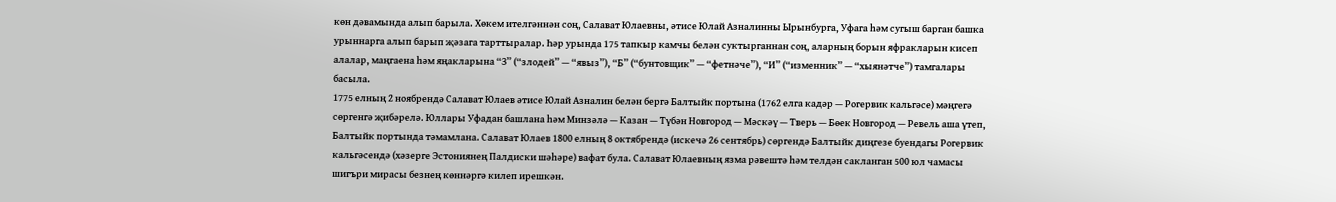көн дәвамында алып барыла. Хөкем ителгәннән соң, Салават Юлаевны, әтисе Юлай Азналинны Ырынбурга, Уфага һәм сугыш барган башка урыннарга алып барып җәзага тарттыралар. Һәр урында 175 тапкыр камчы белән суктырганнан соң, аларның борын яфракларын кисеп алалар, маңгаена һәм яңакларына “З” (“злодей” — “явыз”), “Б” (“бунтовщик” — “фетнәче”), “И” (“изменник” — “хыянәтче”) тамгалары басыла.
1775 елның 2 ноябрендә Салават Юлаев әтисе Юлай Азналин белән бергә Балтыйк портына (1762 елга кадәр — Рогервик кальгәсе) мәңгегә сөргенгә җибәрелә. Юллары Уфадан башлана һәм Минзәлә — Казан — Түбән Новгород — Мәскәү — Тверь — Бөек Новгород — Ревель аша үтеп, Балтыйк портында тәмамлана. Салават Юлаев 1800 елның 8 октябрендә (искечә 26 сентябрь) сөргендә Балтыйк диңгезе буендагы Рогервик кальгәсендә (хәзерге Эстониянең Палдиски шәһәре) вафат була. Салават Юлаевның язма рәвештә һәм телдән сакланган 500 юл чамасы шигъри мирасы безнең көннәргә килеп ирешкән.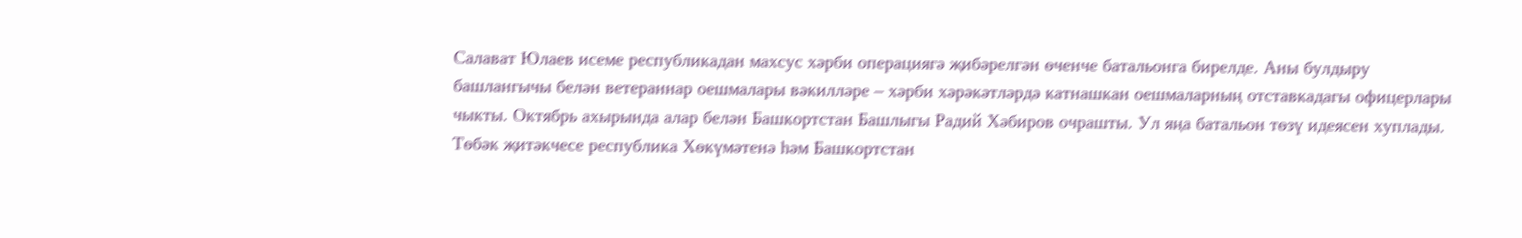Салават Юлаев исеме республикадан махсус хәрби операциягә җибәрелгән өченче батальонга бирелде. Аны булдыру башлангычы белән ветераннар оешмалары вәкилләре – хәрби хәрәкәтләрдә катнашкан оешмаларның отставкадагы офицерлары чыкты. Октябрь ахырында алар белән Башкортстан Башлыгы Радий Хәбиров очрашты. Ул яңа батальон төзү идеясен хуплады. Төбәк җитәкчесе республика Хөкүмәтенә һәм Башкортстан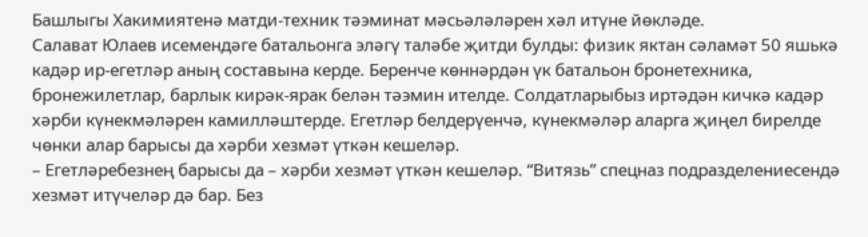Башлыгы Хакимиятенә матди-техник тәэминат мәсьәләләрен хәл итүне йөкләде.
Салават Юлаев исемендәге батальонга эләгү таләбе җитди булды: физик яктан сәламәт 50 яшькә кадәр ир-егетләр аның составына керде. Беренче көннәрдән үк батальон бронетехника, бронежилетлар, барлык кирәк-ярак белән тәэмин ителде. Солдатларыбыз иртәдән кичкә кадәр хәрби күнекмәләрен камилләштерде. Егетләр белдерүенчә, күнекмәләр аларга җиңел бирелде чөнки алар барысы да хәрби хезмәт үткән кешеләр.
– Егетләребезнең барысы да – хәрби хезмәт үткән кешеләр. “Витязь” спецназ подразделениесендә хезмәт итүчеләр дә бар. Без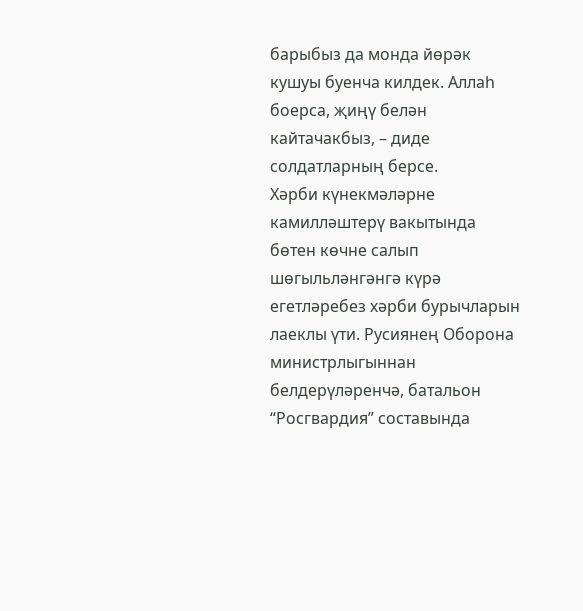барыбыз да монда йөрәк кушуы буенча килдек. Аллаһ боерса, җиңү белән кайтачакбыз, – диде солдатларның берсе.
Хәрби күнекмәләрне камилләштерү вакытында бөтен көчне салып шөгыльләнгәнгә күрә егетләребез хәрби бурычларын лаеклы үти. Русиянең Оборона министрлыгыннан белдерүләренчә, батальон “Росгвардия” составында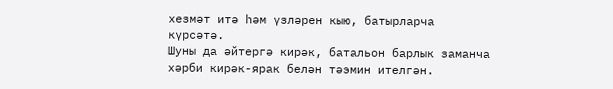хезмәт итә һәм үзләрен кыю, батырларча күрсәтә.
Шуны да әйтергә кирәк, батальон барлык заманча хәрби кирәк-ярак белән тәэмин ителгән.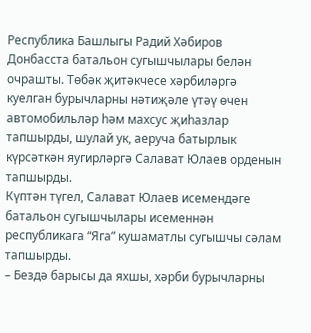Республика Башлыгы Радий Хәбиров Донбасста батальон сугышчылары белән очрашты. Төбәк җитәкчесе хәрбиләргә куелган бурычларны нәтиҗәле үтәү өчен автомобильләр һәм махсус җиһазлар тапшырды, шулай ук, аеруча батырлык күрсәткән яугирләргә Салават Юлаев орденын тапшырды.
Күптән түгел, Салават Юлаев исемендәге батальон сугышчылары исеменнән республикага “Яга” кушаматлы сугышчы сәлам тапшырды.
– Бездә барысы да яхшы, хәрби бурычларны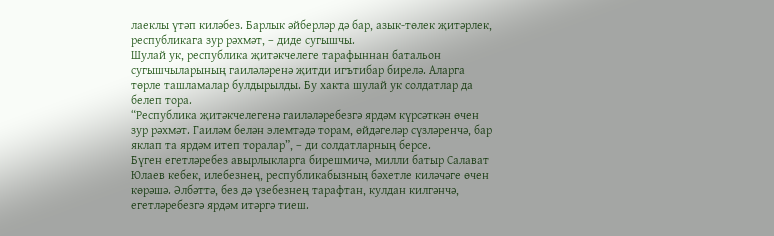лаеклы үтәп киләбез. Барлык әйберләр дә бар, азык-төлек җитәрлек, республикага зур рәхмәт, – диде сугышчы.
Шулай ук, республика җитәкчелеге тарафыннан батальон сугышчыларының гаиләләренә җитди игътибар бирелә. Аларга төрле ташламалар булдырылды. Бу хакта шулай ук солдатлар да белеп тора.
“Республика җитәкчелегенә гаиләләребезгә ярдәм күрсәткән өчен зур рәхмәт. Гаиләм белән элемтәдә торам, өйдәгеләр сүзләренчә, бар яклап та ярдәм итеп торалар”, – ди солдатларның берсе.
Бүген егетләребез авырлыкларга бирешмичә, милли батыр Салават Юлаев кебек, илебезнең, республикабызның бәхетле киләчәге өчен көрәшә. Әлбәттә, без дә үзебезнең тарафтан, кулдан килгәнчә, егетләребезгә ярдәм итәргә тиеш.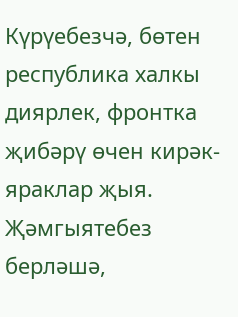Күрүебезчә, бөтен республика халкы диярлек, фронтка җибәрү өчен кирәк-яраклар җыя. Җәмгыятебез берләшә,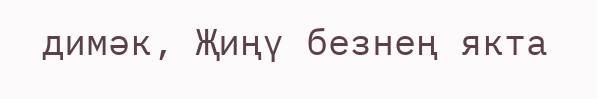димәк, Җиңү безнең якта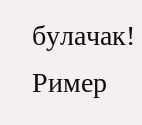булачак!
Ример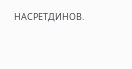НАСРЕТДИНОВ.